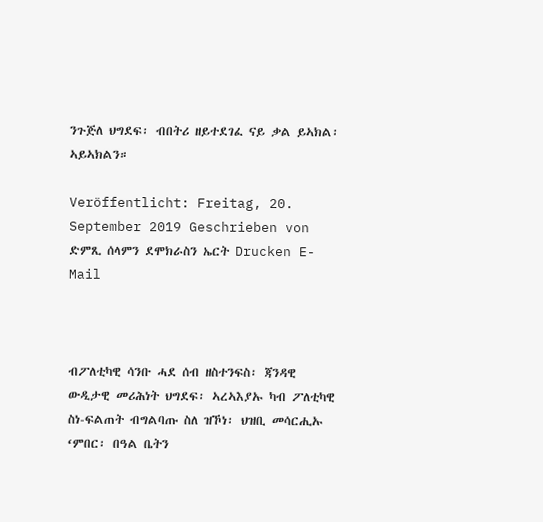ንጉጅለ ህግደፍ፡ ብበትሪ ዘይተደገፈ ናይ ቃል ይኣክል፡ ኣይኣክልን።

Veröffentlicht: Freitag, 20. September 2019 Geschrieben von ድምጺ ሰላምን ደሞክራስን ኤርት Drucken E-Mail



ብፖለቲካዊ ሳንቡ ሓደ ሰብ ዘስተንፍስ፡ ጃንዳዊ ውዲታዊ መሪሕነት ህግደፍ፡ ኣረኣእያኡ ካብ ፖለቲካዊ ስነ-ፍልጠት ብግልባጡ ስለ ዝኾነ፡ ህዝቢ መሳርሒኡ ‘ምበር፡ በዓል ቤትን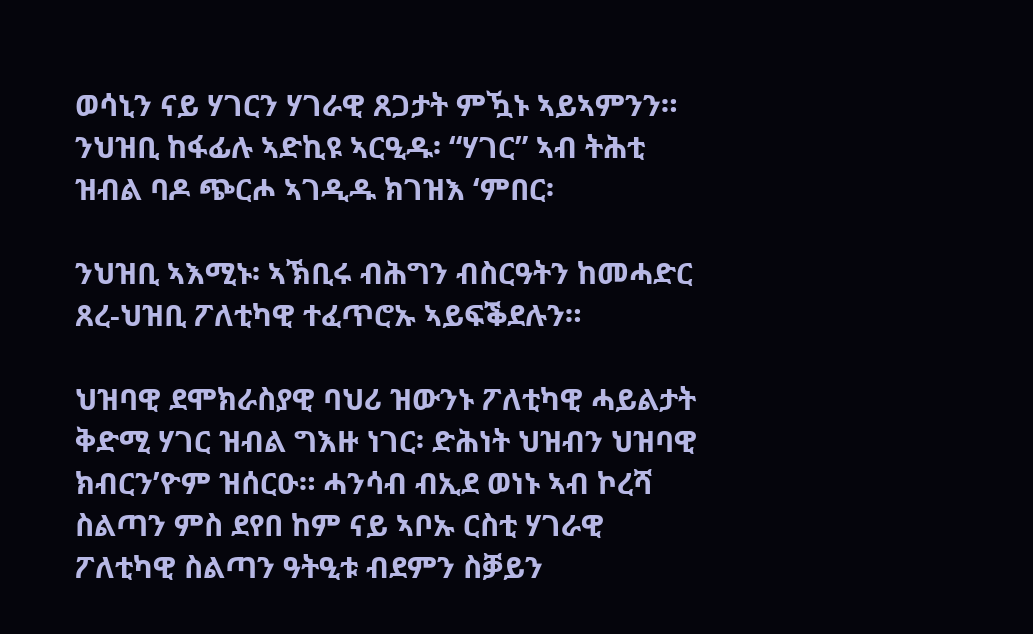ወሳኒን ናይ ሃገርን ሃገራዊ ጸጋታት ምዃኑ ኣይኣምንን። ንህዝቢ ከፋፊሉ ኣድኪዩ ኣርዒዱ፡ “ሃገር” ኣብ ትሕቲ ዝብል ባዶ ጭርሖ ኣገዲዱ ክገዝእ ‘ምበር፡

ንህዝቢ ኣእሚኑ፡ ኣኽቢሩ ብሕግን ብስርዓትን ከመሓድር ጸረ-ህዝቢ ፖለቲካዊ ተፈጥሮኡ ኣይፍቕደሉን።

ህዝባዊ ደሞክራስያዊ ባህሪ ዝውንኑ ፖለቲካዊ ሓይልታት ቅድሚ ሃገር ዝብል ግእዙ ነገር፡ ድሕነት ህዝብን ህዝባዊ ክብርን’ዮም ዝሰርዑ። ሓንሳብ ብኢደ ወነኑ ኣብ ኮረሻ ስልጣን ምስ ደየበ ከም ናይ ኣቦኡ ርስቲ ሃገራዊ ፖለቲካዊ ስልጣን ዓትዒቱ ብደምን ስቓይን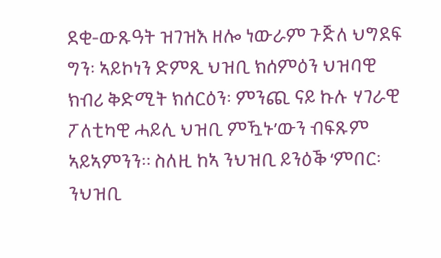ደቂ-ውጹዓት ዝገዝእ ዘሎ ነውራም ጉጅለ ህግደፍ ግን፡ ኣይኮነን ድምጺ ህዝቢ ክሰምዕን ህዝባዊ ክብሪ ቅድሚት ክሰርዕን፡ ምንጪ ናይ ኩሉ ሃገራዊ ፖለቲካዊ ሓይሊ ህዝቢ ምዃኑ’ውን ብፍጹም ኣይኣምንን። ስለዚ ከኣ ንህዝቢ ይንዕቕ ‘ምበር፡ ንህዝቢ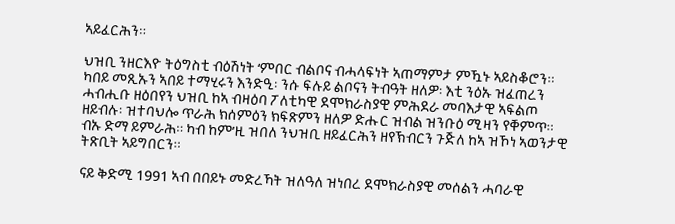ኣይፈርሕን።

ህዝቢ ንዘርእዮ ትዕግስቲ ብዕሽነት ‘ምበር ብልቦና ብሓላፍነት ኣጠማምታ ምዃኑ ኣይስቆሮን። ካበይ መጺኡን ኣበይ ተማሂሩን እንድዒ፡ ንሱ ፍሉይ ልቦናን ትብዓት ዘለዎ፡ እቲ ንዕኡ ዝፈጠረን ሓብሒቡ ዘዕበየን ህዝቢ ከኣ ብዛዕባ ፖለቲካዊ ደሞክራስያዊ ምሕደራ መባእታዊ ኣፍልጦ ዘይብሉ፡ ዝተባህሎ ጥራሕ ክሰምዕን ክፍጽምን ዘለዎ ድሑር ዝብል ዝንቡዕ ሚዛን የቐምጥ። ብኡ ድማ ይምራሕ። ካብ ከም’ዚ ዝበለ ንህዝቢ ዘይፈርሕን ዘየኽብርን ጉጅለ ከኣ ዝኾነ ኣወንታዊ ትጽቢት ኣይግበርን።

ናይ ቅድሚ 1991 ኣብ በበይኑ መድረኻት ዝለዓለ ዝነበረ ደሞክራስያዊ መሰልን ሓባራዊ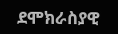ደሞክራስያዊ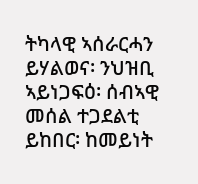ትካላዊ ኣሰራርሓን ይሃልወና፡ ንህዝቢ ኣይነጋፍዕ፡ ሰብኣዊ መሰል ተጋደልቲ ይከበር፡ ከመይነት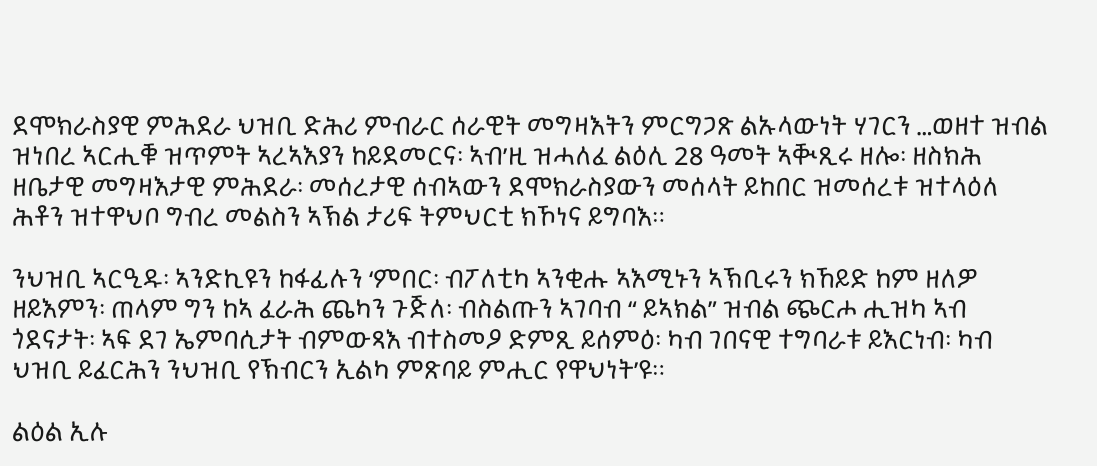ደሞክራስያዊ ምሕደራ ህዝቢ ድሕሪ ምብራር ሰራዊት መግዛእትን ምርግጋጽ ልኡላውነት ሃገርን …ወዘተ ዝብል ዝነበረ ኣርሒቑ ዝጥምት ኣረኣእያን ከይደመርና፡ ኣብ’ዚ ዝሓለፈ ልዕሊ 28 ዓመት ኣቚጺሩ ዘሎ፡ ዘስክሕ ዘቤታዊ መግዛእታዊ ምሕደራ፡ መሰረታዊ ሰብኣውን ደሞክራስያውን መሰላት ይከበር ዝመሰረቱ ዝተላዕለ ሕቶን ዝተዋህቦ ግብረ መልስን ኣኽል ታሪፍ ትምህርቲ ክኾነና ይግባእ።

ንህዝቢ ኣርዒዱ፡ ኣንድኪዩን ከፋፊሉን ‘ምበር፡ ብፖለቲካ ኣንቂሑ ኣእሚኑን ኣኽቢሩን ክኸይድ ከም ዘለዎ ዘይእምን፡ ጠላም ግን ከኣ ፈራሕ ጨካን ጉጅለ፡ ብስልጡን ኣገባብ “ ይኣክል” ዝብል ጭርሖ ሒዝካ ኣብ ጎደናታት፡ ኣፍ ደገ ኤምባሲታት ብምውጻእ ብተስመዖ ድምጺ ይሰምዕ፡ ካብ ገበናዊ ተግባራቱ ይእርነብ፡ ካብ ህዝቢ ይፈርሕን ንህዝቢ የኽብርን ኢልካ ምጽባይ ምሒር የዋህነት’ዩ።

ልዕል ኢሉ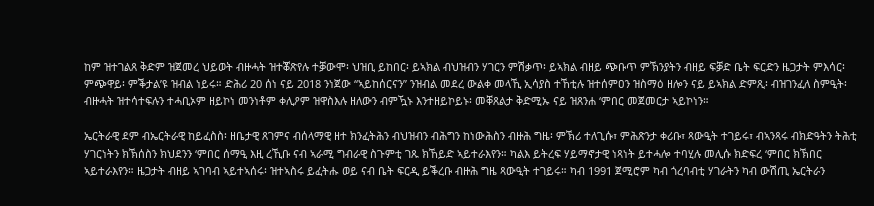ከም ዝተገልጸ ቅድም ዝጀመረ ህይወት ብዙሓት ዝተቖጽየሉ ተቓውሞ፡ ህዝቢ ይከበር፡ ይኣክል ብህዝብን ሃገርን ምሽቃጥ፡ ይኣክል ብዘይ ጭቡጥ ምኽንያትን ብዘይ ፍቓድ ቤት ፍርድን ዜጋታት ምእሳር፡ ምጭዋይ፡ ምቕታል’ዩ ዝብል ነይሩ። ድሕሪ 20 ሰነ ናይ 2018 ንነጀው “ኣይከሰርናን” ንዝብል መደረ ውልቀ መላኺ ኢሳያስ ተኸቲሉ ዝተሰምዐን ዝስማዕ ዘሎን ናይ ይኣክል ድምጺ፡ ብዝገንፈለ ስምዒት፡ ብዙሓት ዝተሳተፍሉን ተሓቢኦም ዘይኮነ መንነቶም ቀሊዖም ዝዋስእሉ ዘለውን ብምዃኑ እንተዘይኮይኑ፡ መቐጸልታ ቅድሚኡ ናይ ዝጸንሐ ‘ምበር መጀመርታ ኣይኮነን።

ኤርትራዊ ደም ብኤርትራዊ ከይፈስስ፡ ዘቤታዊ ጸገምና ብሰላማዊ ዘተ ክንፈትሕን ብህዝብን ብሕግን ከነውሕስን ብዙሕ ግዜ፡ ምኽሪ ተለጊሱ፣ ምሕጽንታ ቀሪቡ፣ ጻውዒት ተገይሩ፣ ብኣንጻሩ ብክድዓትን ትሕቲ ሃገርነትን ክኽሰስን ክህደንን ‘ምበር ሰማዒ እዚ ረኺቡ ናብ ኣራሚ ግብራዊ ስጉምቲ ገጹ ክኸይድ ኣይተራእየን። ካልእ ይትረፍ ሃይማኖታዊ ነጻነት ይተሓሎ ተባሂሉ መሊሱ ክድፍረ ‘ምበር ክኽበር ኣይተራእየን። ዜጋታት ብዘይ ኣገባብ ኣይተኣሰሩ፡ ዝተኣስሩ ይፈትሑ ወይ ናብ ቤት ፍርዲ ይቕረቡ ብዙሕ ግዜ ጻውዒት ተገይሩ። ካብ 1991 ጀሚሮም ካብ ጎረባብቲ ሃገራትን ካብ ውሽጢ ኤርትራን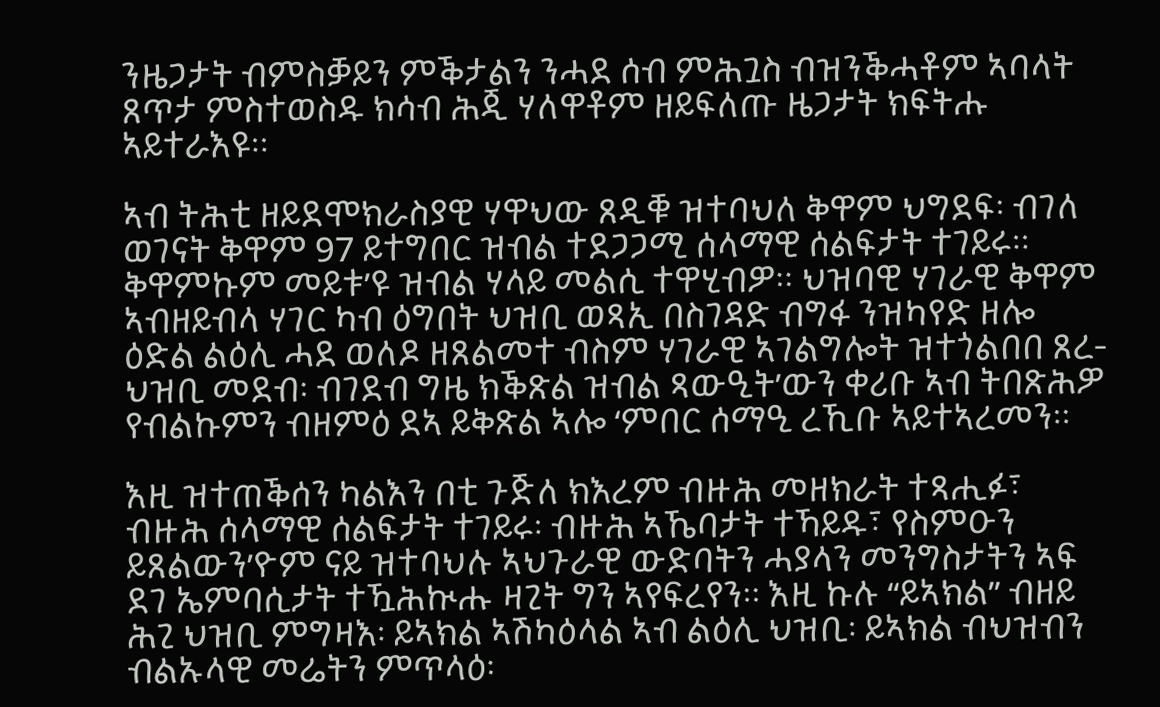ንዜጋታት ብምስቓይን ምቕታልን ንሓደ ሰብ ምሕጓስ ብዝንቕሓቶም ኣባላት ጸጥታ ምስተወስዱ ክሳብ ሕጂ ሃለዋቶም ዘይፍለጡ ዜጋታት ክፍትሑ ኣይተራእዩ።

ኣብ ትሕቲ ዘይደሞክራስያዊ ሃዋህው ጸዲቑ ዝተባህለ ቅዋም ህግደፍ፡ ብገለ ወገናት ቅዋም 97 ይተግበር ዝብል ተደጋጋሚ ሰላማዊ ሰልፍታት ተገይሩ። ቅዋምኩም መይቱ’ዩ ዝብል ሃላይ መልሲ ተዋሂብዎ። ህዝባዊ ሃገራዊ ቅዋም ኣብዘይብላ ሃገር ካብ ዕግበት ህዝቢ ወጻኢ በስገዳድ ብግፋ ንዝካየድ ዘሎ ዕድል ልዕሊ ሓደ ወለዶ ዘጸልመተ ብስም ሃገራዊ ኣገልግሎት ዝተጎልበበ ጸረ-ህዝቢ መደብ፡ ብገደብ ግዜ ክቕጽል ዝብል ጻውዒት’ውን ቀሪቡ ኣብ ትበጽሕዎ የብልኩምን ብዘምዕ ደኣ ይቅጽል ኣሎ ‘ምበር ሰማዒ ረኺቡ ኣይተኣረመን።

እዚ ዝተጠቕሰን ካልእን በቲ ጉጅለ ክእረም ብዙሕ መዘክራት ተጻሒፉ፣ ብዙሕ ሰላማዊ ሰልፍታት ተገይሩ፡ ብዙሕ ኣኼባታት ተኻይዱ፣ የስምዑን ይጸልውን’ዮም ናይ ዝተባህሉ ኣህጉራዊ ውድባትን ሓያላን መንግስታትን ኣፍ ደገ ኤምባሲታት ተዃሕኲሑ ዛጊት ግን ኣየፍረየን። እዚ ኩሉ “ይኣክል” ብዘይ ሕጊ ህዝቢ ምግዛእ፡ ይኣክል ኣሽካዕላል ኣብ ልዕሊ ህዝቢ፡ ይኣክል ብህዝብን ብልኡላዊ መሬትን ምጥላዕ፡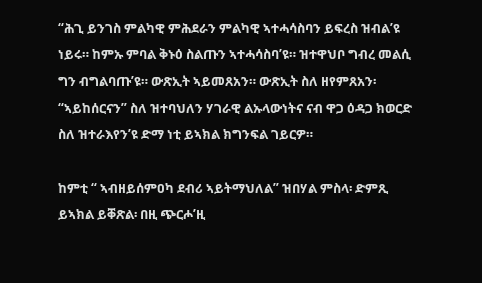“ሕጊ ይንገስ ምልካዊ ምሕደራን ምልካዊ ኣተሓሳስባን ይፍረስ ዝብል’ዩ ነይሩ። ከምኡ ምባል ቅኑዕ ስልጡን ኣተሓሳስባ’ዩ። ዝተዋህቦ ግብረ መልሲ ግን ብግልባጡ’ዩ። ውጽኢት ኣይመጸአን። ውጽኢት ስለ ዘየምጸአን፡ “ኣይከሰርናን” ስለ ዝተባህለን ሃገራዊ ልኡላውነትና ናብ ዋጋ ዕዳጋ ክወርድ ስለ ዝተራእየን’ዩ ድማ ነቲ ይኣክል ክግንፍል ገይርዎ።

ከምቲ “ ኣብዘይሰምዐካ ደብሪ ኣይትማህለል” ዝበሃል ምስላ፡ ድምጺ ይኣክል ይቐጽል፡ በዚ ጭርሖ’ዚ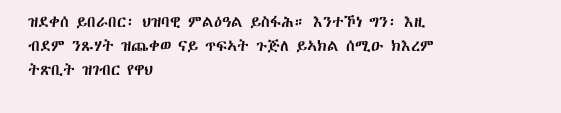ዝደቀሰ ይበራበር፡ ህዝባዊ ምልዕዓል ይስፋሕ። እንተኾነ ግን፡ እዚ ብደም ንጹሃት ዝጨቀወ ናይ ጥፍኣት ጉጅለ ይኣክል ሰሚዑ ክእረም ትጽቢት ዝገብር የዋህ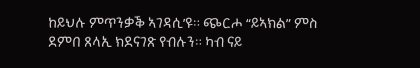ከይህሉ ምጥንቃቕ ኣገዳሲ’ዩ። ጭርሖ “ይኣክል” ምስ ደምበ ጸላኢ ክደናገጽ የብሉን። ካብ ናይ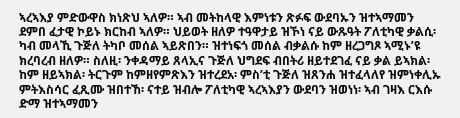ኣረኣእያ ምድውዋስ ክነጽህ ኣለዎ። ኣብ መትከላዊ እምነቱን ጽፉፍ ውደባኡን ዝተኣማመን ደምበ ፈታዊ ኮይኑ ክርከብ ኣለዎ። ህይወት ዘለዎ ተዓዋታይ ዝኾነ ናይ ውጹዓት ፖለቲካዊ ቃልሲ፡ ካብ መላኺ ጉጅለ ትካቦ መሰል ኣይጽበን። ዝተነፍጎ መሰል ብቃልሱ ከም ዘረጋግጾ ኣሚኑ’ዩ ክረባረብ ዘለዎ። ስለዚ፡ ንቀዳማይ ጸላኢና ጉጅለ ህግደፍ ብበትሪ ዘይተደገፈ ናይ ቃል ይኣክል፡ ከም ዘይኣክል፡ ትርጉም ከምዘየምጽእን ዝተረደአ፡ ምስ’ቲ ጉጅለ ዝጸንሐ ዝተፈላለየ ዝምነቀሊኡ ምትእስሳር ፈጺሙ ዝበተኸ፡ ናተይ ዝብሎ ፖለቲካዊ ኣረኣእያን ውደባን ዝወነነ፡ ኣብ ገዛእ ርእሱ ድማ ዝተኣማመን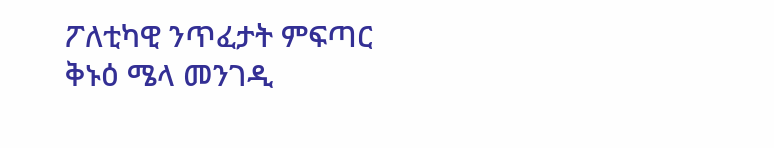ፖለቲካዊ ንጥፈታት ምፍጣር ቅኑዕ ሜላ መንገዲ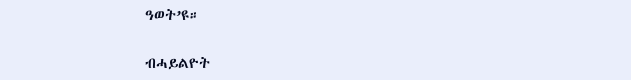ዓወት’ዩ።

ብሓይልዮት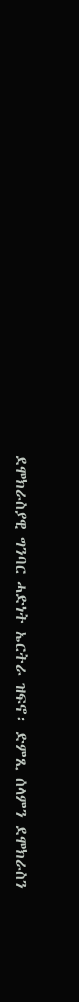ደሞክራስያዊ ግንባር ሓድነት ኤርትራ ዝፍኖ፡ ድምጺ ሰላምን ደሞክራስን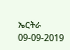ኤርትራ 09-09-2019